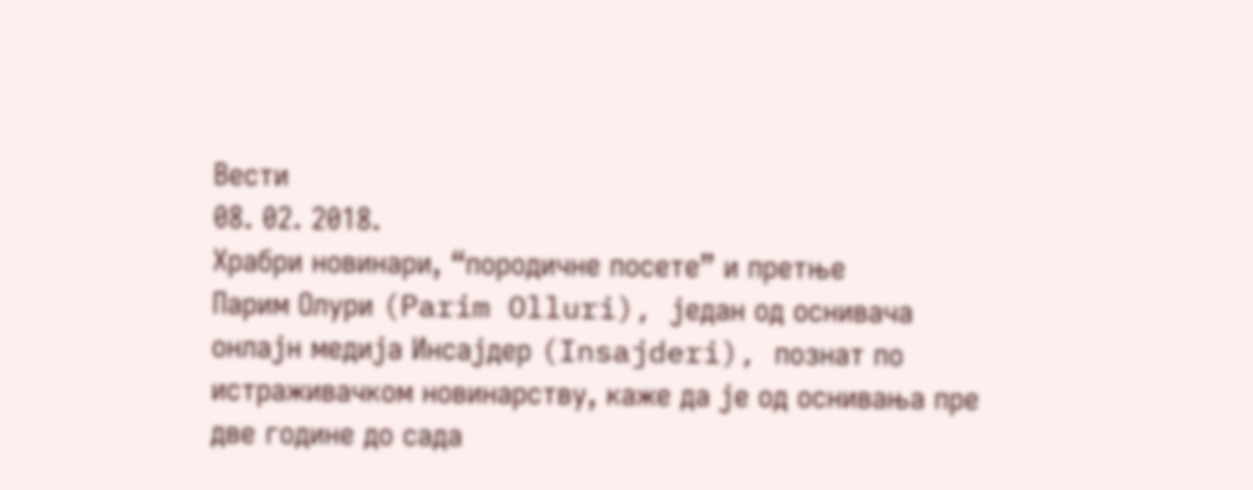Вести
08. 02. 2018.
Храбри новинари, “породичне посете” и претње
Парим Олури (Parim Olluri), један од оснивача онлајн медија Инсајдер (Insajderi), познат по истраживачком новинарству, каже да је од оснивања пре две године до сада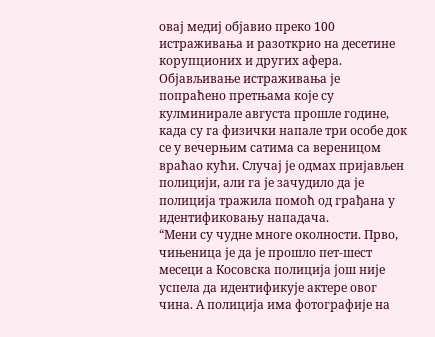овај медиј објавио преко 100 истраживања и разоткрио на десетине корупционих и других афера.
Објављивање истраживања је попраћено претњама које су кулминирале августа прошле године, када су га физички напале три особе док се у вечерњим сатима са вереницом враћао кући. Случај је одмах пријављен полицији, али га је зачудило да је полиција тражила помоћ од грађана у идентификовању нападача.
“Мени су чудне многе околности. Прво, чињеница је да је прошло пет-шест месеци а Косовска полиција још није успела да идентификује актере овог чина. А полиција има фотографије на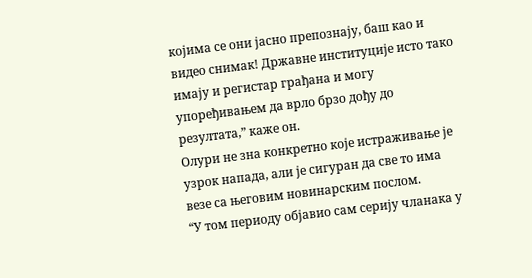којима се они јасно препознају, баш као и видео снимак! Државне институције исто тако имају и регистар грађана и могу упоређивањем да врло брзо дођу до резултата,” каже он.
Олури не зна конкретно које истраживање је узрок напада, али је сигуран да све то има везе са његовим новинарским послом.
“У том периоду објавио сам серију чланака у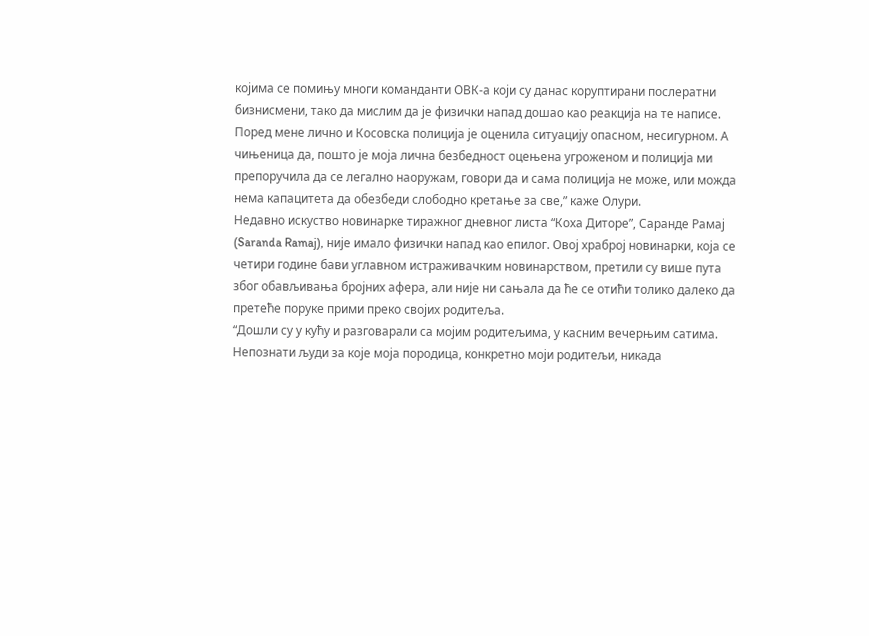којима се помињу многи команданти ОВК-а који су данас коруптирани послератни бизнисмени, тако да мислим да је физички напад дошао као реакција на те написе. Поред мене лично и Косовска полиција је оценила ситуацију опасном, несигурном. А чињеница да, пошто је моја лична безбедност оцењена угроженом и полиција ми препоручила да се легално наоружам, говори да и сама полиција не може, или можда нема капацитета да обезбеди слободно кретање за све,” каже Олури.
Недавно искуство новинарке тиражног дневног листа “Коха Диторе”, Саранде Рамај (Saranda Ramaj), није имало физички напад као епилог. Овој храброј новинарки, која се четири године бави углавном истраживачким новинарством, претили су више пута због обављивања бројних афера, али није ни сањала да ће се отићи толико далеко да претеће поруке прими преко својих родитеља.
“Дошли су у кућу и разговарали са мојим родитељима, у касним вечерњим сатима. Непознати људи за које моја породица, конкретно моји родитељи, никада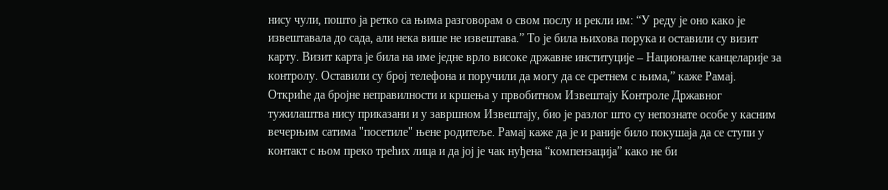нису чули, пошто ја ретко са њима разговорам о свом послу и рекли им: “У реду је оно како је извештавала до сада, али нека више не извештава.” То је била њихова порука и оставили су визит карту. Визит карта је била на име једне врло високе државне институције – Националне канцеларије за контролу. Оставили су број телефона и поручили да могу да се сретнем с њима,” каже Рамај.
Откриће да бројне неправилности и кршења у првобитном Извештају Контроле Државног тужилаштва нису приказани и у завршном Извештају, био је разлог што су непознате особе у касним вечерњим сатима "посетиле" њене родитеље. Рамај каже да је и раније било покушаја да се ступи у контакт с њом преко трећих лица и да јој је чак нуђена “компензација” како не би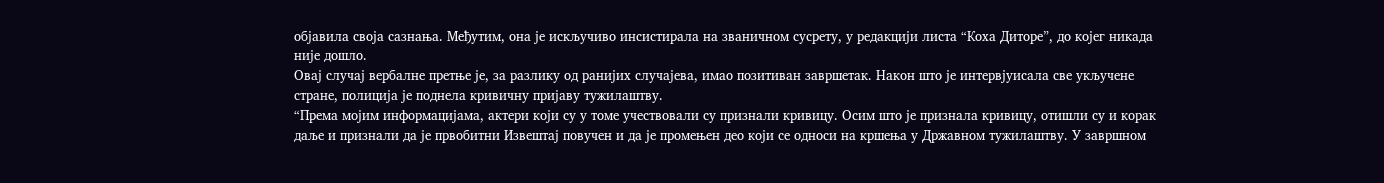објавила своја сазнања. Међутим, она је искључиво инсистирала на званичном сусрету, у редакцији листа “Коха Диторе”, до којег никада није дошло.
Овај случај вербалне претње је, за разлику од ранијих случајева, имао позитиван завршетак. Након што је интервјуисала све укључене стране, полиција је поднела кривичну пријаву тужилаштву.
“Према мојим информацијама, актери који су у томе учествовали су признали кривицу. Осим што је признала кривицу, отишли су и корак даље и признали да је првобитни Извештај повучен и да је промењен део који се односи на кршења у Државном тужилаштву. У завршном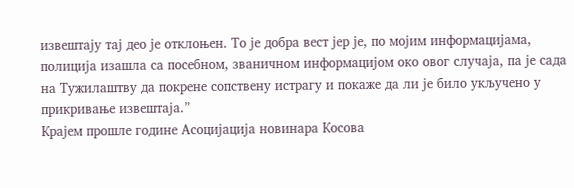извештају тај део је отклоњен. То је добра вест јер је, по мојим информацијама, полиција изашла са посебном, званичном информацијом око овог случаја, па је сада на Тужилаштву да покрене сопствену истрагу и покаже да ли је било укључено у прикривање извештаја.”
Крајем прошле године Асоцијација новинара Косова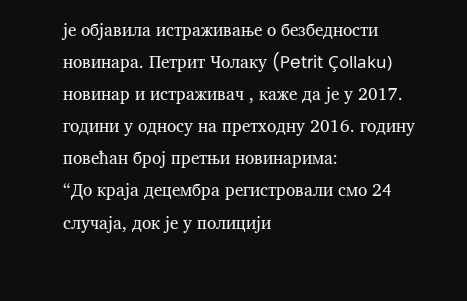је објавила истраживање о безбедности новинара. Петрит Чолаку (Petrit Çollaku) новинар и истраживач , каже да је у 2017. години у односу на претходну 2016. годину повећан број претњи новинарима:
“До краја децембра регистровали смо 24 случаја, док је у полицији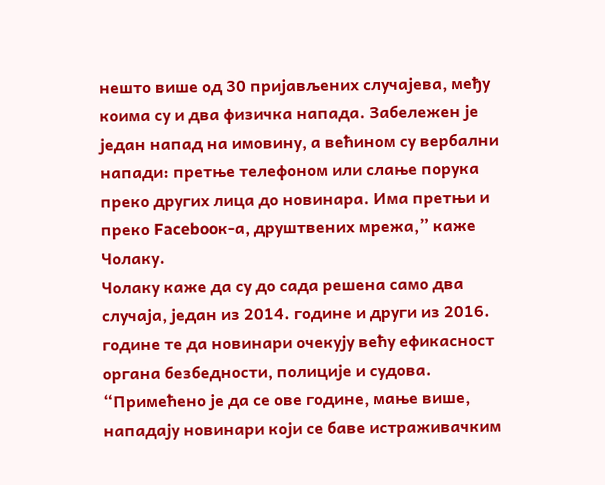нешто више од 30 пријављених случајева, међу коима су и два физичка напада. Забележен је један напад на имовину, а већином су вербални напади: претње телефоном или слање порука преко других лица до новинара. Има претњи и преко Facebooк-а, друштвених мрежа,” каже Чолаку.
Чолаку каже да су до сада решена само два случаја, један из 2014. године и други из 2016. године те да новинари очекују већу ефикасност органа безбедности, полиције и судова.
“Примећено је да се ове године, мање више, нападају новинари који се баве истраживачким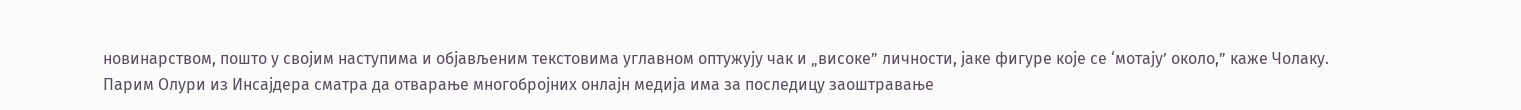новинарством, пошто у својим наступима и објављеним текстовима углавном оптужују чак и „високе” личности, јаке фигуре које се ‘мотају’ около,” каже Чолаку.
Парим Олури из Инсајдера сматра да отварање многобројних онлајн медија има за последицу заоштравање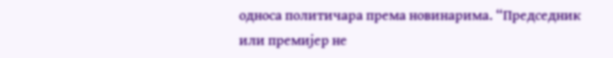односа политичара према новинарима. “Председник или премијер не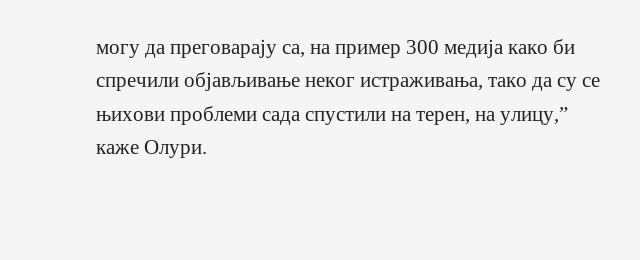могу да преговарају са, на пример 300 медија како би спречили објављивање неког истраживања, тако да су се њихови проблеми сада спустили на терен, на улицу,” каже Олури.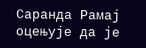Саранда Рамај оцењује да је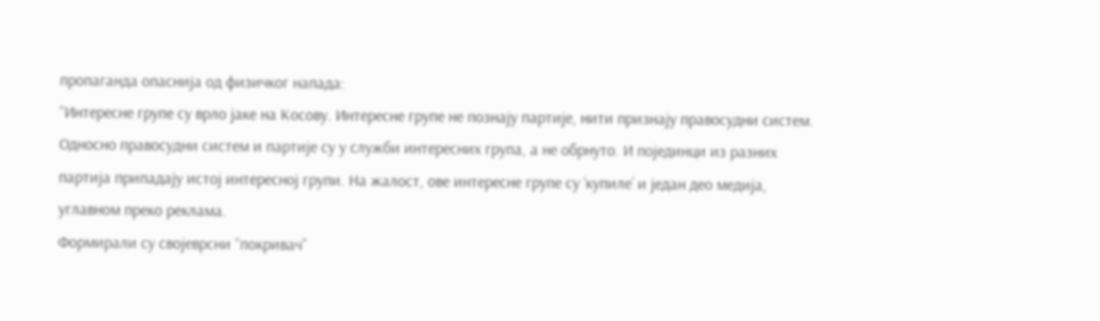пропаганда опаснија од физичког напада:
“Интересне групе су врло јаке на Косову. Интересне групе не познају партије, нити признају правосудни систем. Односно правосудни систем и партије су у служби интересних група, а не обрнуто. И појединци из разних партија припадају истој интересној групи. На жалост, ове интересне групе су ‘купиле’ и један део медија, углавном преко реклама.
Формирали су својеврсни “покривач”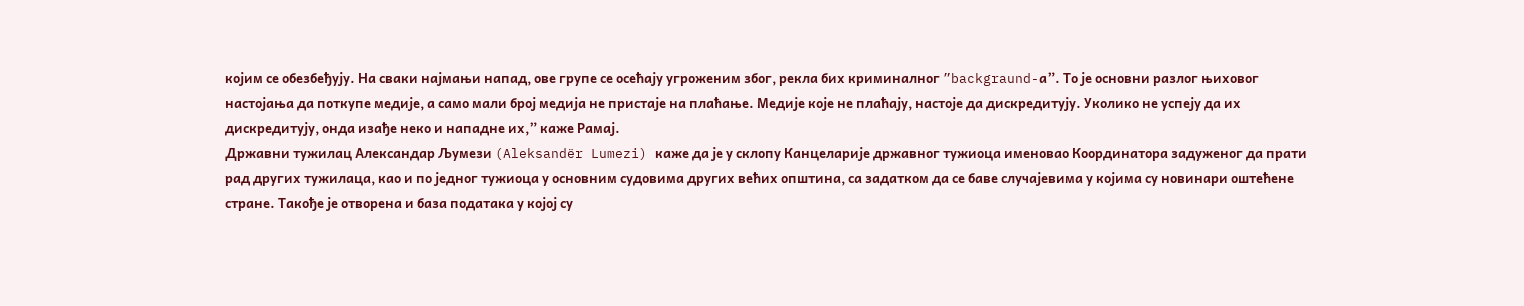којим се обезбеђују. На сваки најмањи напад, ове групе се осећају угроженим због, рекла бих криминалног ”backgraund-а”. То је основни разлог њиховог настојања да поткупе медије, а само мали број медија не пристаје на плаћање. Медије које не плаћају, настоје да дискредитују. Уколико не успеју да их дискредитују, онда изађе неко и нападне их,” каже Рамај.
Државни тужилац Александар Љумези (Aleksandër Lumezi) каже да је у склопу Канцеларије државног тужиоца именовао Координатора задуженог да прати рад других тужилаца, као и по једног тужиоца у основним судовима других већих општина, са задатком да се баве случајевима у којима су новинари оштећене стране. Такође је отворена и база података у којој су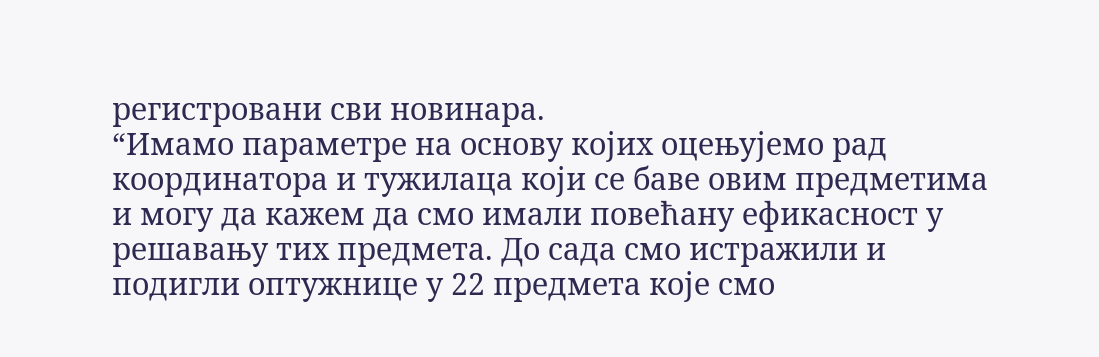регистровани сви новинара.
“Имамо параметре на основу којих оцењујемо рад координатора и тужилаца који се баве овим предметима и могу да кажем да смо имали повећану ефикасност у решавању тих предмета. До сада смо истражили и подигли оптужнице у 22 предмета које смо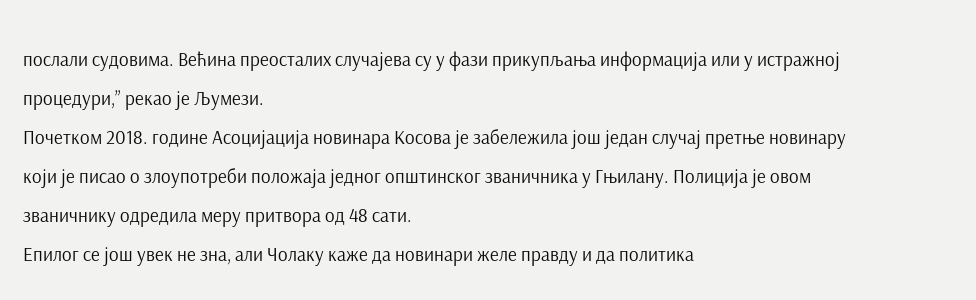послали судовима. Већина преосталих случајева су у фази прикупљања информација или у истражној процедури,” рекао је Љумези.
Почетком 2018. године Асоцијација новинара Косова је забележила још један случај претње новинару који је писао о злоупотреби положаја једног општинског званичника у Гњилану. Полиција је овом званичнику одредила меру притвора од 48 сати.
Епилог се још увек не зна, али Чолаку каже да новинари желе правду и да политика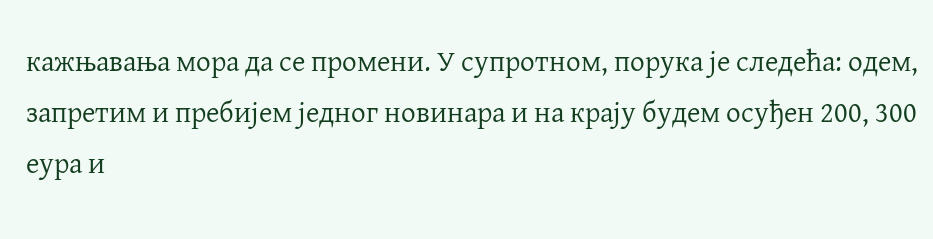кажњавања мора да се промени. У супротном, порука је следећа: одем, запретим и пребијем једног новинара и на крају будем осуђен 200, 300 еура и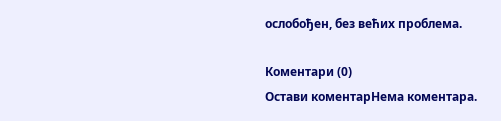ослобођен, без већих проблема.

Коментари (0)
Остави коментарНема коментара.